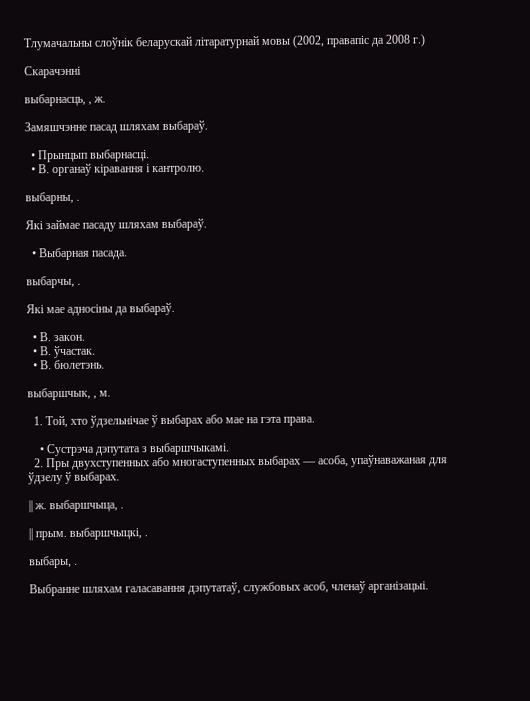Тлумачальны слоўнік беларускай літаратурнай мовы (2002, правапіс да 2008 г.)

Скарачэнні

выбарнасць, , ж.

Замяшчэнне пасад шляхам выбараў.

  • Прынцып выбарнасці.
  • В. органаў кіравання і кантролю.

выбарны, .

Які займае пасаду шляхам выбараў.

  • Выбарная пасада.

выбарчы, .

Які мае адносіны да выбараў.

  • В. закон.
  • В. ўчастак.
  • В. бюлетэнь.

выбаршчык, , м.

  1. Той, хто ўдзельнічае ў выбарах або мае на гэта права.

    • Сустрэча дэпутата з выбаршчыкамі.
  2. Пры двухступенных або многаступенных выбарах — асоба, упаўнаважаная для ўдзелу ў выбарах.

|| ж. выбаршчыца, .

|| прым. выбаршчыцкі, .

выбары, .

Выбранне шляхам галасавання дэпутатаў, службовых асоб, членаў арганізацыі.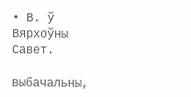• В. ў Вярхоўны Савет.

выбачальны,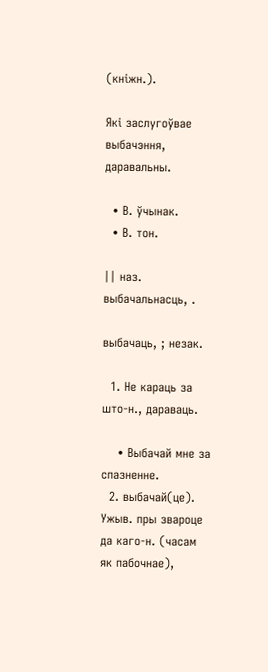(кніжн.).

Які заслугоўвае выбачэння, даравальны.

  • В. ўчынак.
  • В. тон.

|| наз. выбачальнасць, .

выбачаць, ; незак.

  1. Не караць за што-н., дараваць.

    • Выбачай мне за спазненне.
  2. выбачай(це). Ужыв. пры звароце да каго-н. (часам як пабочнае),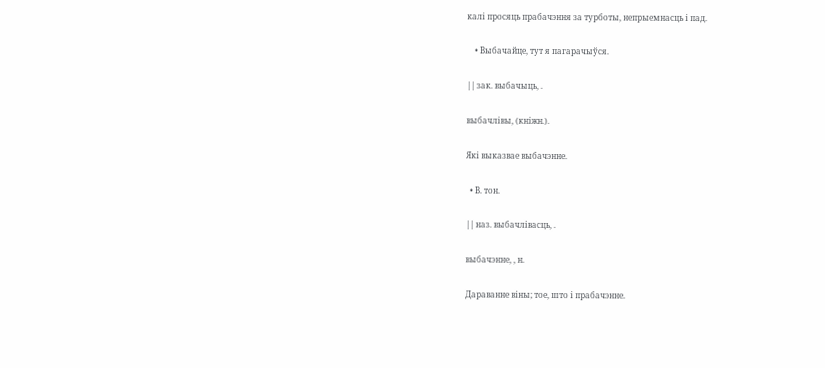калі просяць прабачэння за турботы, непрыемнасць і пад.

    • Выбачайце, тут я пагарачыўся.

|| зак. выбачыць, .

выбачлівы, (кніжн.).

Які выказвае выбачэнне.

  • В. тон.

|| наз. выбачлівасць, .

выбачэнне, , н.

Дараванне віны; тое, што і прабачэнне.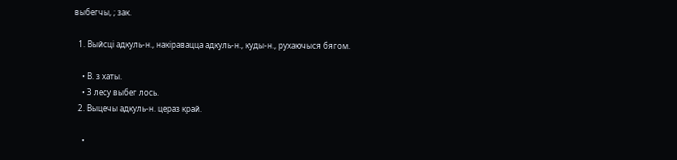выбегчы, ; зак.

  1. Выйсці адкуль-н., накіравацца адкуль-н., куды-н., рухаючыся бягом.

    • В. з хаты.
    • З лесу выбег лось.
  2. Выцечы адкуль-н. цераз край.

    •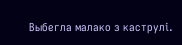Выбегла малако з каструлі.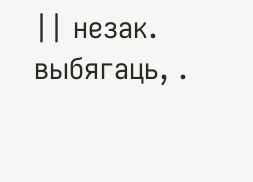|| незак. выбягаць, .